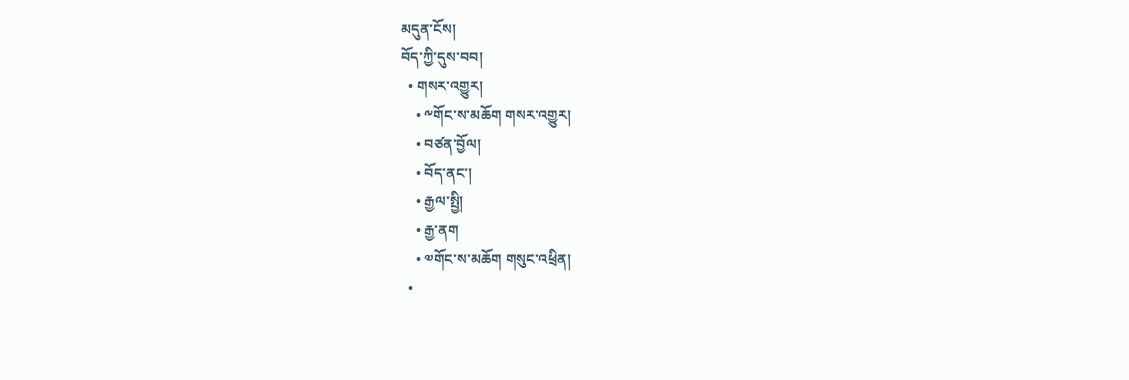མདུན་ངོས།
བོད་ཀྱི་དུས་བབ།
  • གསར་འགྱུར།
    • ༸གོང་ས་མཆོག གསར་འགྱུར།
    • བཙན་བྱོལ།
    • བོད་ནང་།
    • རྒྱལ་སྤྱི།
    • རྒྱ་ནག
    • ༧གོང་ས་མཆོག གསུང་འཕྲིན།
  •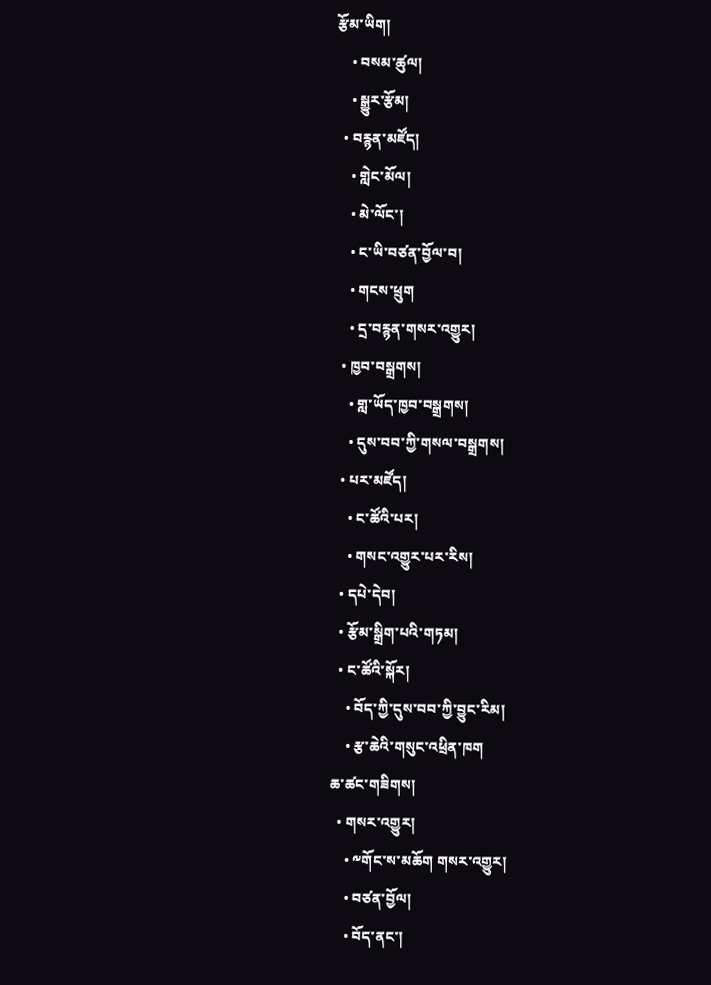རྩོམ་ཡིག།
    • བསམ་ཚུལ།
    • སྒྱུར་རྩོམ།
  • བརྙན་མཛོད།
    • གླེང་མོལ།
    • མེ་ལོང་།
    • ང་ཡི་བཙན་བྱོལ་བ།
    • གངས་ཕྲུག
    • དྲ་བརྙན་གསར་འགྱུར།
  • ཁྱབ་བསྒྲགས།
    • གླ་ཡོད་ཁྱབ་བསྒྲགས།
    • དུས་བབ་ཀྱི་གསལ་བསྒྲགས།
  • པར་མཛོད།
    • ང་ཚོའི་པར།
    • གསང་འགྱུར་པར་རིས།
  • དཔེ་དེབ།
  • རྩོམ་སྒྲིག་པའི་གཏམ།
  • ང་ཚོའི་སྐོར།
    • བོད་ཀྱི་དུས་བབ་ཀྱི་བྱུང་རིམ།
    • རྩ་ཆེའི་གསུང་འཕྲིན་ཁག
ཆ་ཚང་གཟིགས།
  • གསར་འགྱུར།
    • ༸གོང་ས་མཆོག གསར་འགྱུར།
    • བཙན་བྱོལ།
    • བོད་ནང་།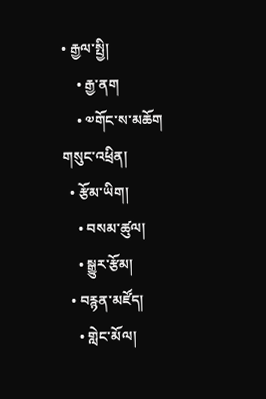• རྒྱལ་སྤྱི།
    • རྒྱ་ནག
    • ༧གོང་ས་མཆོག གསུང་འཕྲིན།
  • རྩོམ་ཡིག།
    • བསམ་ཚུལ།
    • སྒྱུར་རྩོམ།
  • བརྙན་མཛོད།
    • གླེང་མོལ།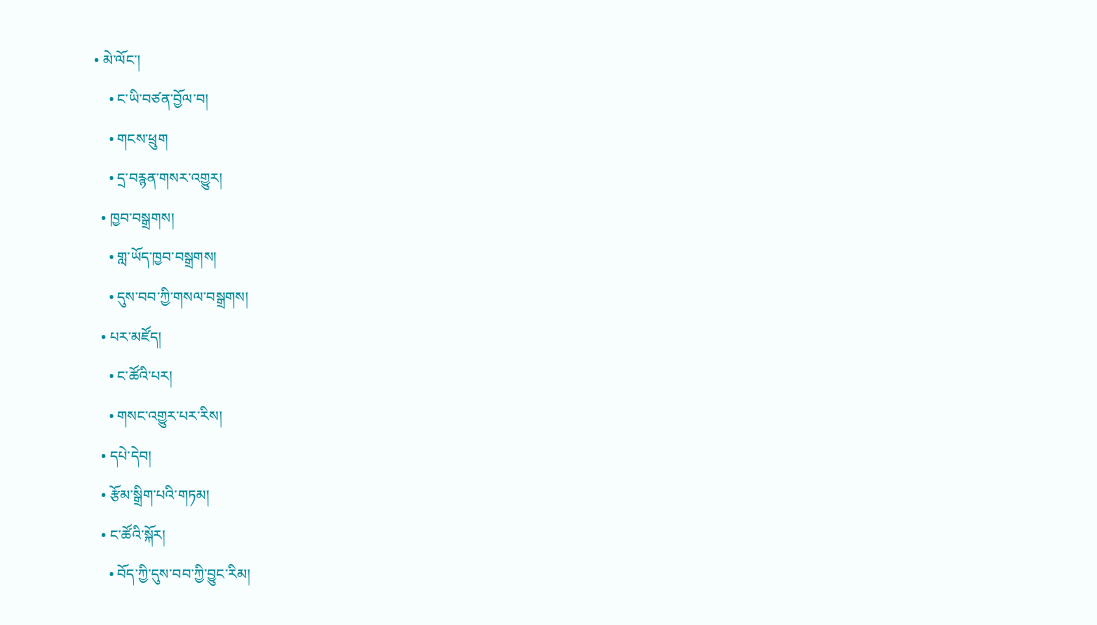• མེ་ལོང་།
    • ང་ཡི་བཙན་བྱོལ་བ།
    • གངས་ཕྲུག
    • དྲ་བརྙན་གསར་འགྱུར།
  • ཁྱབ་བསྒྲགས།
    • གླ་ཡོད་ཁྱབ་བསྒྲགས།
    • དུས་བབ་ཀྱི་གསལ་བསྒྲགས།
  • པར་མཛོད།
    • ང་ཚོའི་པར།
    • གསང་འགྱུར་པར་རིས།
  • དཔེ་དེབ།
  • རྩོམ་སྒྲིག་པའི་གཏམ།
  • ང་ཚོའི་སྐོར།
    • བོད་ཀྱི་དུས་བབ་ཀྱི་བྱུང་རིམ།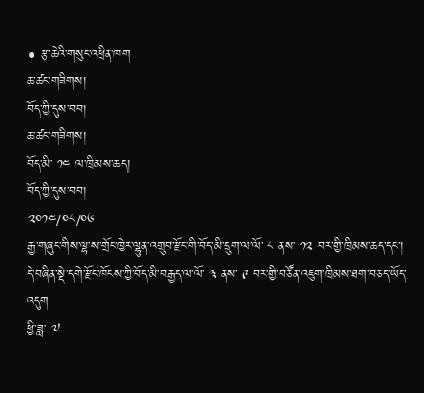• རྩ་ཆེའི་གསུང་འཕྲིན་ཁག
ཆ་ཚང་གཟིགས།
བོད་ཀྱི་དུས་བབ།
ཆ་ཚང་གཟིགས།
བོད་མི་ ༡༤ ལ་ཁྲིམས་ཆད།
བོད་ཀྱི་དུས་བབ།
༢༠༡༤/༠༨/༠༦
རྒྱ་གཞུང་གིས་ལྷ་ས་གྲོང་ཁྱེར་ལྷུན་འགྲུབ་རྫོང་གི་བོད་མི་དྲུག་ལ་ལོ་ ༨ ནས་ ༡༢ བར་གྱི་ཁྲིམས་ཆད་དང་། དེ་བཞིན་སྡེ་དགེ་རྫོང་ཁོངས་ཀྱི་བོད་མི་བརྒྱད་ལ་ལོ་ ༣ ནས་ ༩ བར་གྱི་བཙོན་འཇུག་ཁྲིམས་ཐག་བཅད་ཡོད་འདུག
ཕྱི་ཟླ་ ༧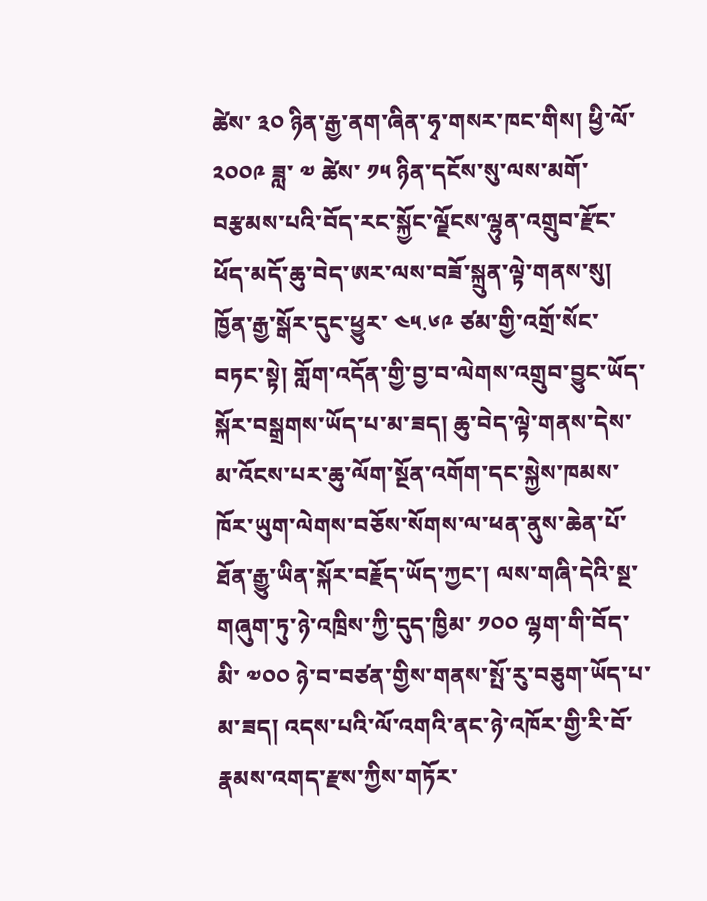ཚེས་ ༣༠ ཉིན་རྒྱ་ནག་ཞིན་ཧྭ་གསར་ཁང་གིས། ཕྱི་ལོ་ ༢༠༠༩ ཟླ་ ༧ ཚེས་ ༡༥ ཉིན་དངོས་སུ་ལས་མགོ་བརྩམས་པའི་བོད་རང་སྐྱོང་ལྗོངས་ལྷུན་འགྲུབ་རྫོང་ཕོད་མདོ་ཆུ་བེད་ཨར་ལས་བཟོ་སྐྲུན་ལྟེ་གནས་སུ། ཁྱོན་རྒྱ་སྒོར་དུང་ཕྱུར་ ༤༥.༦༩ ཙམ་གྱི་འགྲོ་སོང་བཏང་སྟེ། གློག་འདོན་གྱི་བྱ་བ་ལེགས་འགྲུབ་བྱུང་ཡོད་སྐོར་བསྒྲགས་ཡོད་པ་མ་ཟད། ཆུ་བེད་ལྟེ་གནས་དེས་མ་འོངས་པར་ཆུ་ལོག་སྔོན་འགོག་དང་སྐྱེས་ཁམས་ཁོར་ཡུག་ལེགས་བཅོས་སོགས་ལ་ཕན་ནུས་ཆེན་པོ་ཐོན་རྒྱུ་ཡིན་སྐོར་བརྗོད་ཡོད་ཀྱང་། ལས་གཞི་དེའི་སྔ་གཞུག་ཏུ་ཉེ་འཁྲིས་ཀྱི་དུད་ཁྱིམ་ ༡༠༠ ལྷག་གི་བོད་མི་ ༧༠༠ ཉེ་བ་བཙན་གྱིས་གནས་སྤོ་རུ་བཅུག་ཡོད་པ་མ་ཟད། འདས་པའི་ལོ་འགའི་ནང་ཉེ་འཁོར་གྱི་རི་བོ་རྣམས་འགད་རྫས་ཀྱིས་གཏོར་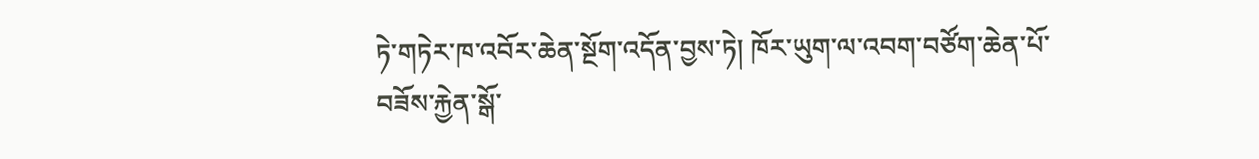ཏེ་གཏེར་ཁ་འབོར་ཆེན་སྔོག་འདོན་བྱས་ཏེ། ཁོར་ཡུག་ལ་འབག་བཙོག་ཆེན་པོ་བཟོས་རྐྱེན་སྒོ་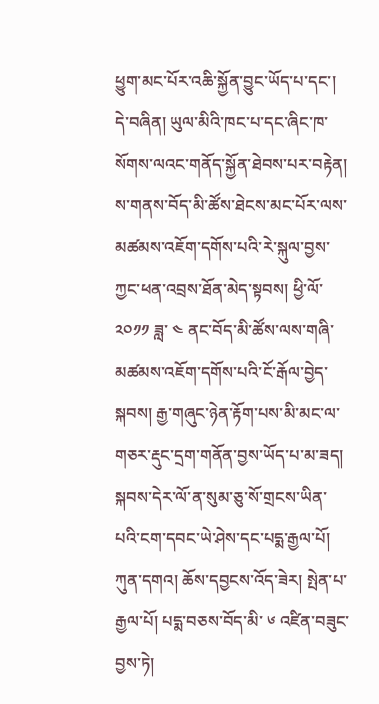ཕྱུག་མང་པོར་འཆི་སྐྱོན་བྱུང་ཡོད་པ་དང་། དེ་བཞིན། ཡུལ་མིའི་ཁང་པ་དང་ཞིང་ཁ་སོགས་ལའང་གནོད་སྐྱོན་ཐེབས་པར་བརྟེན། ས་གནས་བོད་མི་ཚོས་ཐེངས་མང་པོར་ལས་མཚམས་འཇོག་དགོས་པའི་རེ་སྐུལ་བྱས་ཀྱང་ཕན་འབྲས་ཐོན་མེད་སྟབས། ཕྱི་ལོ་ ༢༠༡༡ ཟླ་ ༤ ནང་བོད་མི་ཚོས་ལས་གཞི་མཚམས་འཇོག་དགོས་པའི་ངོ་རྒོལ་བྱེད་སྐབས། རྒྱ་གཞུང་ཉེན་རྟོག་པས་མི་མང་ལ་གཅར་རྡུང་དྲག་གནོན་བྱས་ཡོད་པ་མ་ཟད། སྐབས་དེར་ལོ་ན་སུམ་ཅུ་སོ་གྲངས་ཡིན་པའི་ངག་དབང་ཡེ་ཤེས་དང་པདྨ་རྒྱལ་པོ། ཀུན་དགའ། ཆོས་དབྱངས་འོད་ཟེར། སྤེན་པ་རྒྱལ་པོ། པདྨ་བཅས་བོད་མི་ ༦ འཛིན་བཟུང་བྱས་ཏེ།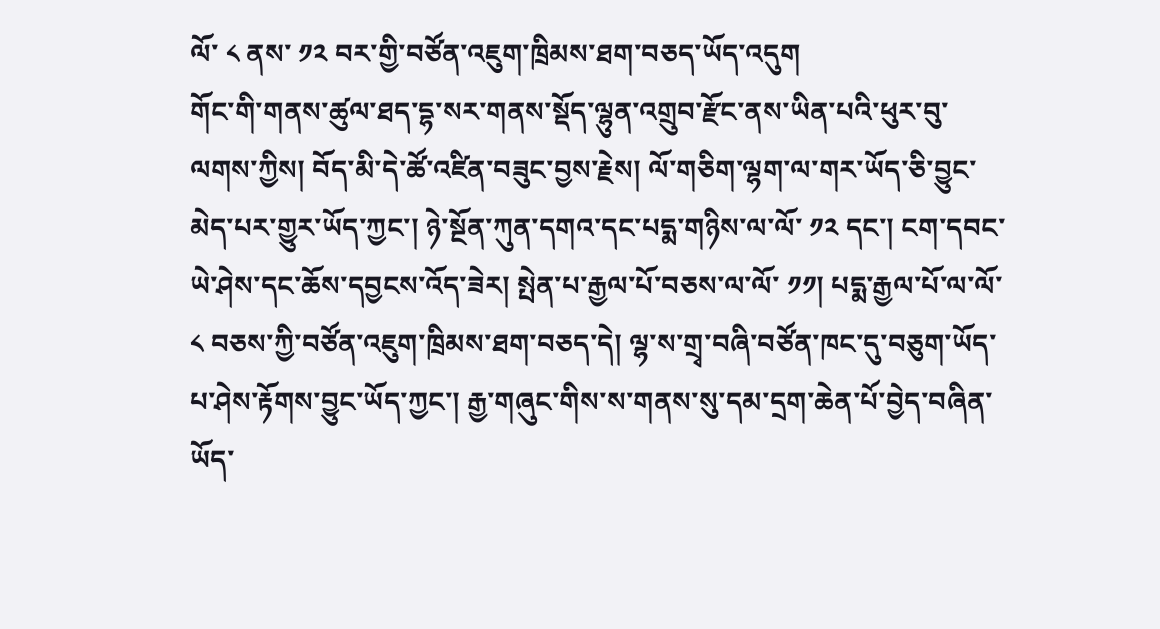ལོ་ ༨ ནས་ ༡༢ བར་གྱི་བཙོན་འཇུག་ཁྲིམས་ཐག་བཅད་ཡོད་འདུག
གོང་གི་གནས་ཚུལ་ཐད་དྷ་སར་གནས་སྡོད་ལྷུན་འགྲུབ་རྫོང་ནས་ཡིན་པའི་ཕུར་བུ་ལགས་ཀྱིས། བོད་མི་དེ་ཚོ་འཛིན་བཟུང་བྱས་རྗེས། ལོ་གཅིག་ལྷག་ལ་གར་ཡོད་ཅི་བྱུང་མེད་པར་གྱུར་ཡོད་ཀྱང་། ཉེ་སྔོན་ཀུན་དགའ་དང་པདྨ་གཉིས་ལ་ལོ་ ༡༢ དང་། ངག་དབང་ཡེ་ཤེས་དང་ཆོས་དབྱངས་འོད་ཟེར། སྤེན་པ་རྒྱལ་པོ་བཅས་ལ་ལོ་ ༡༡། པདྨ་རྒྱལ་པོ་ལ་ལོ་ ༨ བཅས་ཀྱི་བཙོན་འཇུག་ཁྲིམས་ཐག་བཅད་དེ། ལྷ་ས་གྲྭ་བཞི་བཙོན་ཁང་དུ་བཅུག་ཡོད་པ་ཤེས་རྟོགས་བྱུང་ཡོད་ཀྱང་། རྒྱ་གཞུང་གིས་ས་གནས་སུ་དམ་དྲག་ཆེན་པོ་བྱེད་བཞིན་ཡོད་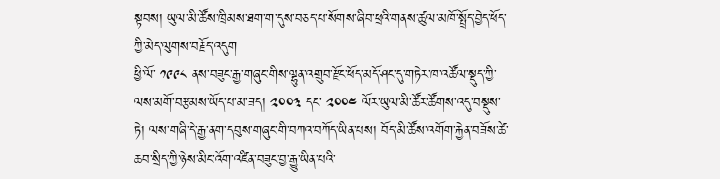སྟབས། ཡུལ་མི་ཚོས་ཁྲིམས་ཐག་ག་དུས་བཅད་པ་སོགས་ཞིབ་ཕྲའི་གནས་ཚུལ་མཁོ་སྤྲོད་བྱེད་ཕོད་ཀྱི་མེད་ལུགས་བརྗོད་འདུག
ཕྱི་ལོ་ ༡༩༩༨ ནས་བཟུང་རྒྱ་གཞུང་གིས་ལྷུན་འགྲུབ་རྫོང་ཕོད་མདོ་ཤང་དུ་གཏེར་ཁ་འཚོལ་སྡུད་ཀྱི་ལས་མགོ་བརྩམས་ཡོད་པ་མ་ཟད། ༢༠༠༣ དང་ ༢༠༠༤ ལོར་ཡུལ་མི་ཚོར་ཚོགས་འདུ་བསྡུས་ཏེ། ལས་གཞི་དེ་རྒྱ་ནག་དབུས་གཞུང་གི་བཀའ་བཀོད་ཡིན་པས། བོད་མི་ཚོས་འགོག་རྐྱེན་བཟོས་ཚེ་ཆབ་སྲིད་ཀྱི་ཉེས་མིང་འོག་འཛིན་བཟུང་བྱ་རྒྱུ་ཡིན་པའི་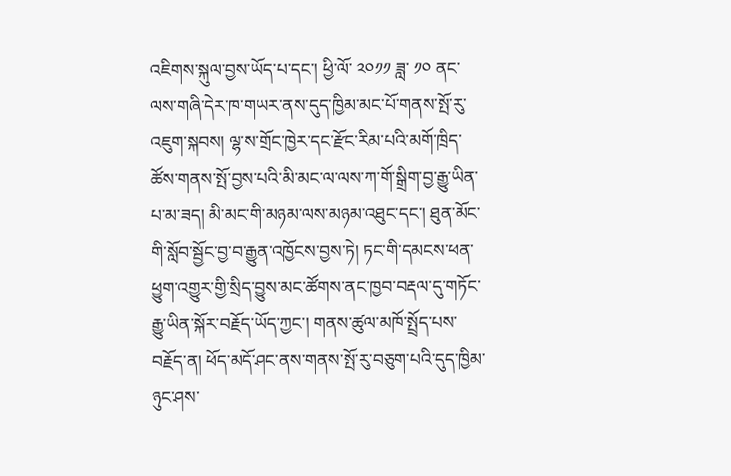འཇིགས་སྐུལ་བྱས་ཡོད་པ་དང་། ཕྱི་ལོ་ ༢༠༡༡ ཟླ་ ༡༠ ནང་ལས་གཞི་དེར་ཁ་གཡར་ནས་དུད་ཁྱིམ་མང་པོ་གནས་སྤོ་རུ་འཇུག་སྐབས། ལྷ་ས་གྲོང་ཁྱེར་དང་རྫོང་རིམ་པའི་མགོ་ཁྲིད་ཚོས་གནས་སྤོ་བྱས་པའི་མི་མང་ལ་ལས་ཀ་གོ་སྒྲིག་བྱ་རྒྱུ་ཡིན་པ་མ་ཟད། མི་མང་གི་མཉམ་ལས་མཉམ་འཐུང་དང་། ཐུན་མོང་གི་སློབ་སྦྱོང་བྱ་བ་རྒྱུན་འཁྱོངས་བྱས་ཏེ། ཏང་གི་དམངས་ཕན་ཕྱུག་འགྱུར་གྱི་སྲིད་བྱུས་མང་ཚོགས་ནང་ཁྱབ་བརྡལ་དུ་གཏོང་རྒྱུ་ཡིན་སྐོར་བརྗོད་ཡོད་ཀྱང་། གནས་ཚུལ་མཁོ་སྤྲོད་པས་བརྗོད་ན། ཕོད་མདོ་ཤང་ནས་གནས་སྤོ་རུ་བཅུག་པའི་དུད་ཁྱིམ་ཉུང་ཤས་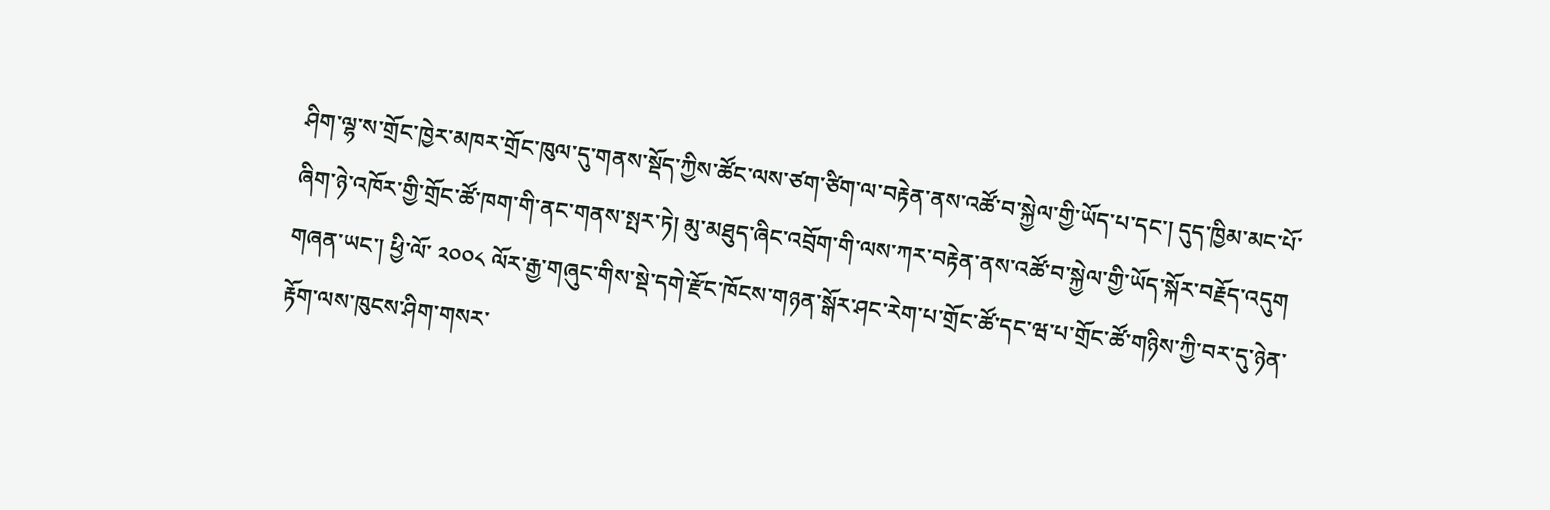ཤིག་ལྷ་ས་གྲོང་ཁྱེར་མཁར་གྲོང་ཁུལ་དུ་གནས་སྡོད་ཀྱིས་ཚོང་ལས་ཙག་ཙིག་ལ་བརྟེན་ནས་འཚོ་བ་སྐྱེལ་གྱི་ཡོད་པ་དང་། དུད་ཁྱིམ་མང་པོ་ཞིག་ཉེ་འཁོར་གྱི་གྲོང་ཚོ་ཁག་གི་ནང་གནས་སྤར་ཏེ། མུ་མཐུད་ཞིང་འབྲོག་གི་ལས་ཀར་བརྟེན་ནས་འཚོ་བ་སྐྱེལ་གྱི་ཡོད་སྐོར་བརྗོད་འདུག
གཞན་ཡང་། ཕྱི་ལོ་ ༢༠༠༨ ལོར་རྒྱ་གཞུང་གིས་སྡེ་དགེ་རྫོང་ཁོངས་གཉན་སྒོར་ཤང་རེག་པ་གྲོང་ཚོ་དང་ཝ་པ་གྲོང་ཚོ་གཉིས་ཀྱི་བར་དུ་ཉེན་རྟོག་ལས་ཁུངས་ཤིག་གསར་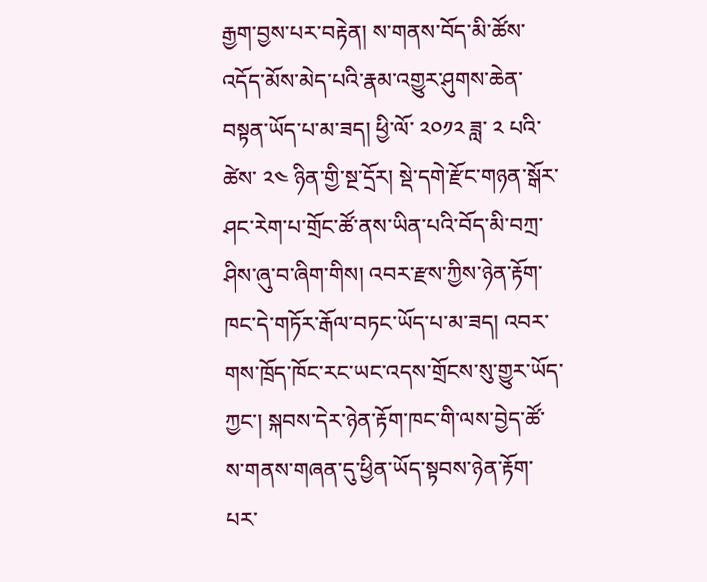རྒྱག་བྱས་པར་བརྟེན། ས་གནས་བོད་མི་ཚོས་འདོད་མོས་མེད་པའི་རྣམ་འགྱུར་ཤུགས་ཆེན་བསྟན་ཡོད་པ་མ་ཟད། ཕྱི་ལོ་ ༢༠༡༢ ཟླ་ ༢ པའི་ཚེས་ ༢༤ ཉིན་གྱི་སྔ་དྲོར། སྡེ་དགེ་རྫོང་གཉན་སྒོར་ཤང་རེག་པ་གྲོང་ཚོ་ནས་ཡིན་པའི་བོད་མི་བཀྲ་ཤིས་ཞུ་བ་ཞིག་གིས། འབར་རྫས་ཀྱིས་ཉེན་རྟོག་ཁང་དེ་གཏོར་རྒོལ་བཏང་ཡོད་པ་མ་ཟད། འབར་གས་ཁྲོད་ཁོང་རང་ཡང་འདས་གྲོངས་སུ་གྱུར་ཡོད་ཀྱང་། སྐབས་དེར་ཉེན་རྟོག་ཁང་གི་ལས་བྱེད་ཚོ་ས་གནས་གཞན་དུ་ཕྱིན་ཡོད་སྟབས་ཉེན་རྟོག་པར་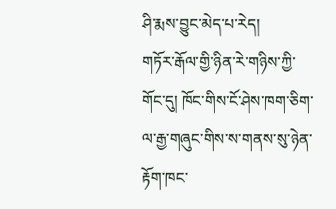ཤི་རྨས་བྱུང་མེད་པ་རེད།
གཏོར་རྒོལ་གྱི་ཉིན་རེ་གཉིས་ཀྱི་གོང་དུ། ཁོང་གིས་ངོ་ཤེས་ཁག་ཅིག་ལ་རྒྱ་གཞུང་གིས་ས་གནས་སུ་ཉེན་རྟོག་ཁང་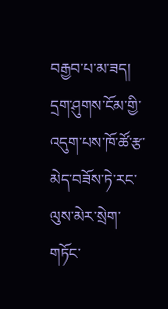བརྒྱབ་པ་མ་ཟད། དྲག་ཤུགས་ངོམ་གྱི་འདུག་པས་ཁོ་ཚོ་རྩ་མེད་བཟོས་ཏེ་རང་ལུས་མེར་སྲེག་གཏོང་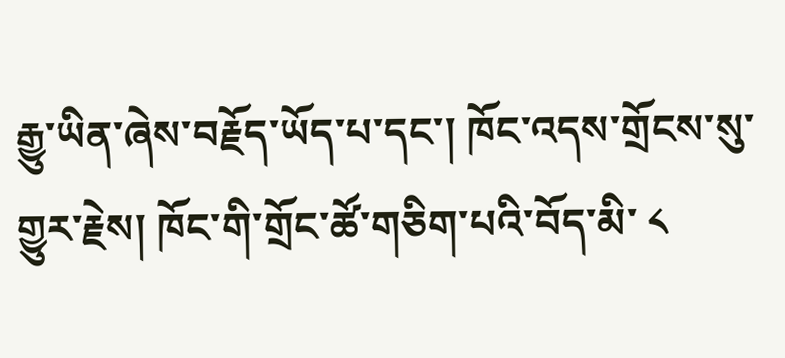རྒྱུ་ཡིན་ཞེས་བརྗོད་ཡོད་པ་དང་། ཁོང་འདས་གྲོངས་སུ་གྱུར་རྗེས། ཁོང་གི་གྲོང་ཚོ་གཅིག་པའི་བོད་མི་ ༨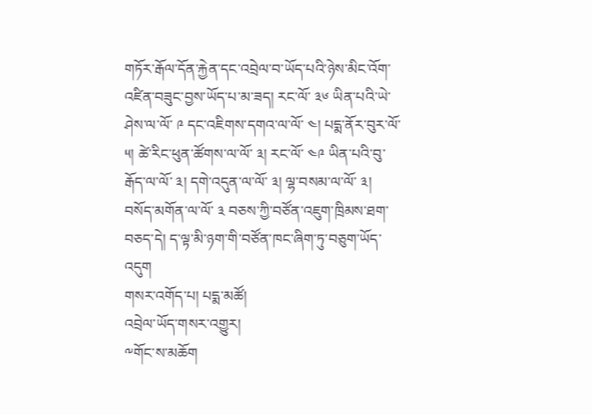གཏོར་རྒོལ་དོན་རྐྱེན་དང་འབྲེལ་བ་ཡོད་པའི་ཉེས་མིང་འོག་འཛིན་བཟུང་བྱས་ཡོད་པ་མ་ཟད། རང་ལོ་ ༣༦ ཡིན་པའི་ཡེ་ཤེས་ལ་ལོ་ ༩ དང་འཇིགས་དགའ་ལ་ལོ་ ༤། པདྨ་ནོར་བུར་ལོ་ ༥། ཚེ་རིང་ཕུན་ཚོགས་ལ་ལོ་ ༣། རང་ལོ་ ༤༩ ཡིན་པའི་བུ་རྒོད་ལ་ལོ་ ༣། དགེ་འདུན་ལ་ལོ་ ༣། ལྷ་བསམ་ལ་ལོ་ ༣། བསོད་མགོན་ལ་ལོ་ ༣ བཅས་ཀྱི་བཙོན་འཇུག་ཁྲིམས་ཐག་བཅད་དེ། ད་ལྟ་མི་ཉག་གི་བཙོན་ཁང་ཞིག་ཏུ་བཅུག་ཡོད་འདུག
གསར་འགོད་པ། པདྨ་མཚོ།
འབྲེལ་ཡོད་གསར་འགྱུར།
༸གོང་ས་མཆོག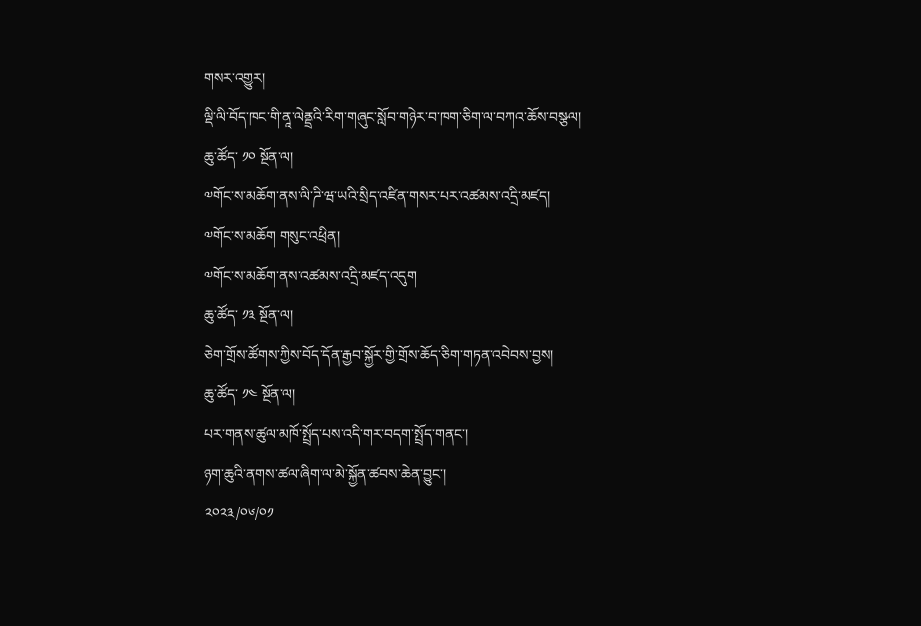གསར་འགྱུར།
ལྡི་ལི་བོད་ཁང་གི་ནཱ་ལེནྡྲའི་རིག་གཞུང་སློབ་གཉེར་བ་ཁག་ཅིག་ལ་བཀའ་ཆོས་བསྩལ།
ཆུ་ཚོད་ ༡༠ སྔོན་ལ།
༧གོང་ས་མཆོག་ནས་ལི་ཌི་ཝ་ཡའི་སྲིད་འཛིན་གསར་པར་འཚམས་འདྲི་མཛད།
༧གོང་ས་མཆོག གསུང་འཕྲིན།
༧གོང་ས་མཆོག་ནས་འཚམས་འདྲི་མཛད་འདུག
ཆུ་ཚོད་ ༡༣ སྔོན་ལ།
ཅེག་གྲོས་ཚོགས་ཀྱིས་བོད་དོན་རྒྱབ་སྐྱོར་གྱི་གྲོས་ཆོད་ཅིག་གཏན་འབེབས་བྱས།
ཆུ་ཚོད་ ༡༤ སྔོན་ལ།
པར་གནས་ཚུལ་མཁོ་སྤྲོད་པས་འདི་གར་བདག་སྤྲོད་གནང་།
ཉག་ཆུའི་ནགས་ཚལ་ཞིག་ལ་མེ་སྐྱོན་ཚབས་ཆེན་བྱུང་།
༢༠༢༣/༠༦/༠༡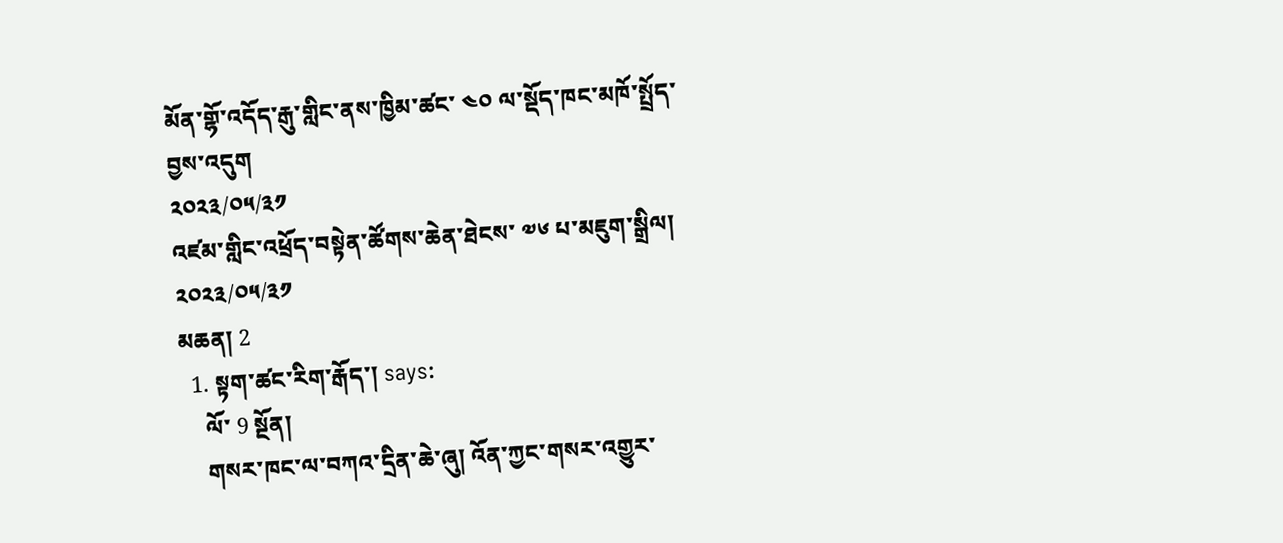མོན་གྷོ་འདོད་རྒུ་གླིང་ནས་ཁྱིམ་ཚང་ ༤༠ ལ་སྡོད་ཁང་མཁོ་སྤྲོད་བྱས་འདུག
༢༠༢༣/༠༥/༣༡
འཛམ་གླིང་འཕྲོད་བསྟེན་ཚོགས་ཆེན་ཐེངས་ ༧༦ པ་མཇུག་སྒྲིལ།
༢༠༢༣/༠༥/༣༡
མཆན། 2
  1. སྟག་ཚང་རིག་རྒོད་། says:
    ལོ་ 9 སྔོན།
    གསར་ཁང་ལ་བཀའ་དྲིན་ཆེ་ཞུ། འོན་ཀྱང་གསར་འགྱུར་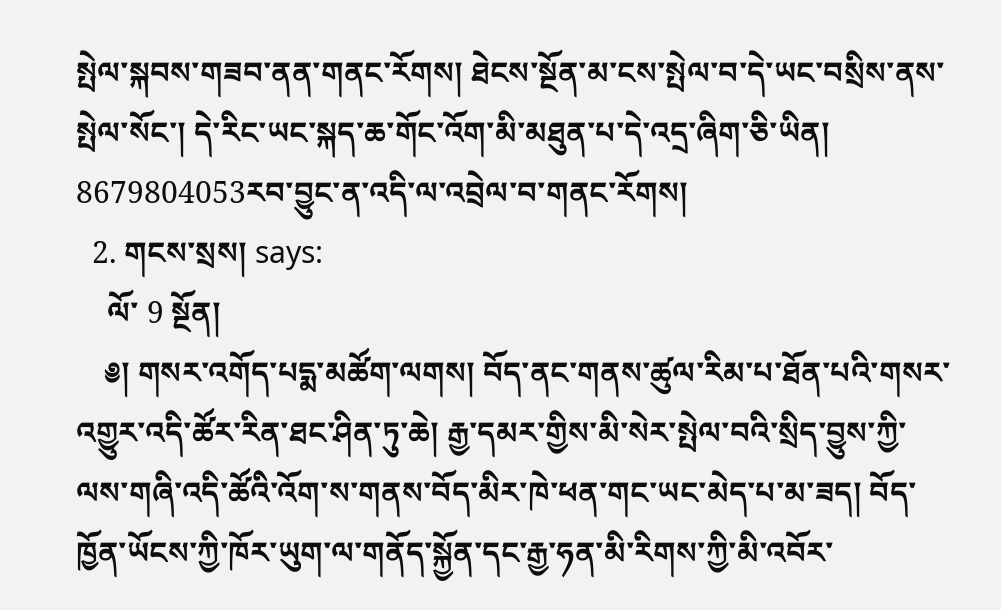སྤེལ་སྐབས་གཟབ་ནན་གནང་རོགས། ཐེངས་སྔོན་མ་ངས་སྤེལ་བ་དེ་ཡང་བསྲིས་ནས་སྤེལ་སོང་། དེ་རིང་ཡང་སྐད་ཆ་གོང་འོག་མི་མཐུན་པ་དེ་འདྲ་ཞིག་ཅི་ཡིན། 8679804053རབ་བྱུང་ན་འདི་ལ་འབྲེལ་བ་གནང་རོགས།
  2. གངས་སྲས། says:
    ལོ་ 9 སྔོན།
    ༅། གསར་འགོད་པདྨ་མཚོག་ལགས། བོད་ནང་གནས་ཚུལ་རིམ་པ་ཐོན་པའི་གསར་འགྱུར་འདི་ཚོར་རིན་ཐང་ཤིན་ཏུ་ཆེ། རྒྱ་དམར་གྱིས་མི་སེར་སྤེལ་བའི་སྲིད་བྱུས་ཀྱི་ལས་གཞི་འདི་ཚོའི་འོག་ས་གནས་བོད་མིར་ཁེ་ཕན་གང་ཡང་མེད་པ་མ་ཟད། བོད་ཁྱོན་ཡོངས་ཀྱི་ཁོར་ཡུག་ལ་གནོད་སྐྱོན་དང་རྒྱ་ཧན་མི་རིགས་ཀྱི་མི་འབོར་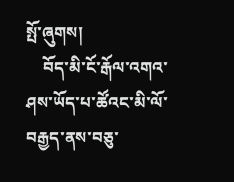སྤོ་ཞུགས།
    བོད་མི་ངོ་རྒོལ་འགའ་ཤས་ཡོད་པ་ཚོའང་མི་ལོ་བརྒྱད་ནས་བཅུ་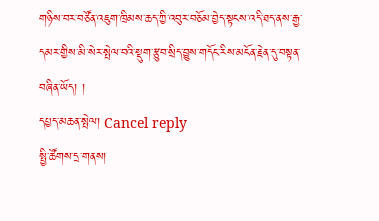གཉིས་བར་བཙོན་འཇུག་ཁྲིམས་ཆད་ཀྱི་འབུར་བཅོམ་བྱེད་སྟངས་འདི་ཐད་ནས་རྒྱ་དམར་གྱིས་མི་སེར་སྤེལ་བའི་སྡུག་རྩུབ་སྲིད་བྱུས་གདོང་རིས་མངོན་རྗེན་དུ་བསྟན་བཞིན་ཡོད། །
དཔྱད་མཆན་སྤེལ། Cancel reply
སྤྱི་ཚོགས་དྲ་གནས།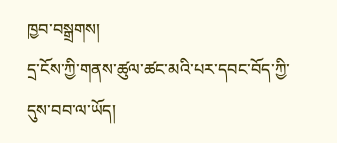ཁྱབ་བསྒྲགས།
དྲ་ངོས་ཀྱི་གནས་ཚུལ་ཚང་མའི་པར་དབང་བོད་ཀྱི་དུས་བབ་ལ་ཡོད།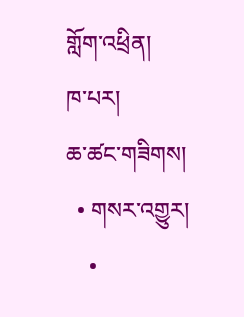གློག་འཕྲིན།
ཁ་པར།
ཆ་ཚང་གཟིགས།
  • གསར་འགྱུར།
    •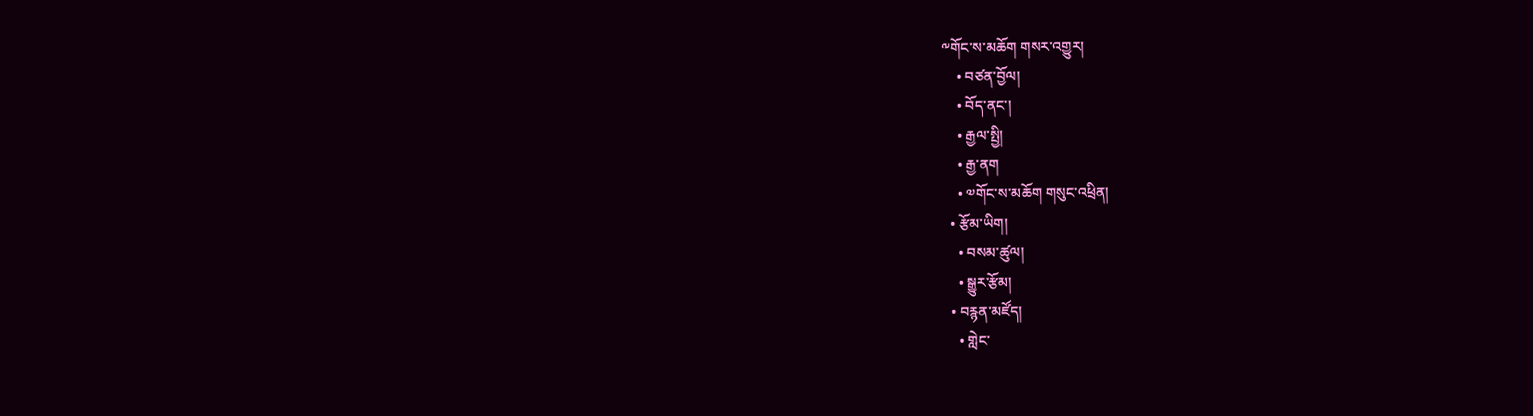༸གོང་ས་མཆོག གསར་འགྱུར།
    • བཙན་བྱོལ།
    • བོད་ནང་།
    • རྒྱལ་སྤྱི།
    • རྒྱ་ནག
    • ༧གོང་ས་མཆོག གསུང་འཕྲིན།
  • རྩོམ་ཡིག།
    • བསམ་ཚུལ།
    • སྒྱུར་རྩོམ།
  • བརྙན་མཛོད།
    • གླེང་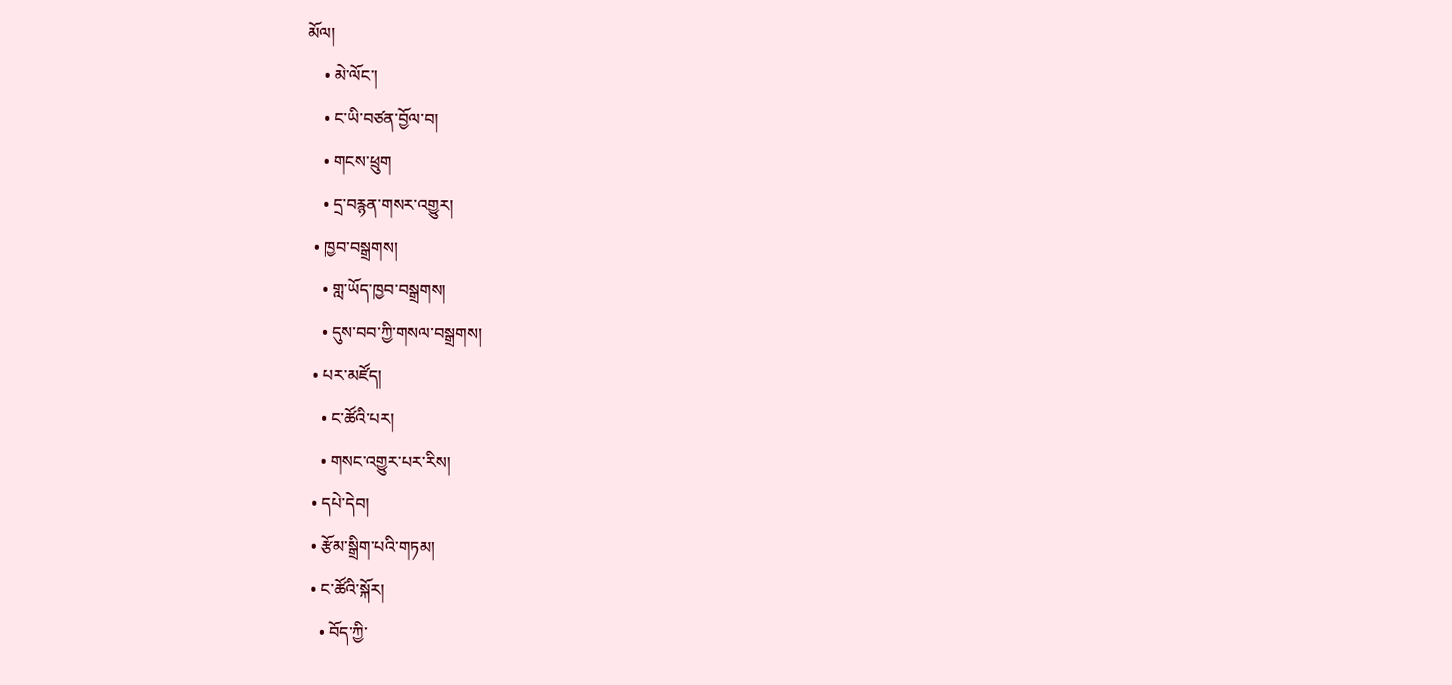མོལ།
    • མེ་ལོང་།
    • ང་ཡི་བཙན་བྱོལ་བ།
    • གངས་ཕྲུག
    • དྲ་བརྙན་གསར་འགྱུར།
  • ཁྱབ་བསྒྲགས།
    • གླ་ཡོད་ཁྱབ་བསྒྲགས།
    • དུས་བབ་ཀྱི་གསལ་བསྒྲགས།
  • པར་མཛོད།
    • ང་ཚོའི་པར།
    • གསང་འགྱུར་པར་རིས།
  • དཔེ་དེབ།
  • རྩོམ་སྒྲིག་པའི་གཏམ།
  • ང་ཚོའི་སྐོར།
    • བོད་ཀྱི་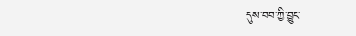དུས་བབ་ཀྱི་བྱུང་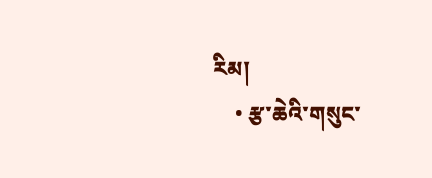རིམ།
    • རྩ་ཆེའི་གསུང་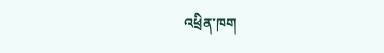འཕྲིན་ཁག